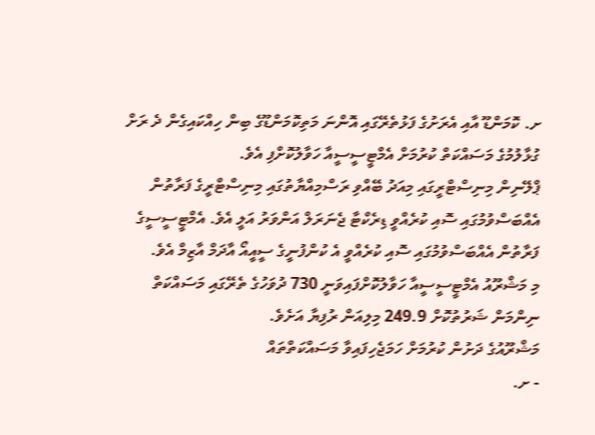ށ. ކޮމަންޑޫ އާއި އެރަށުގެ ފަޅުތެރޭގައި އޮންނަ މަތިކޮމަންޑޫގެ ބިން ހިއްކައިގެން ދެ ރަށް ގުޅާލުމުގެ މަސައްކަތް ކުރުމަށް އެމްޓީސީސީއާ ހަވާލުކޮށްފި އެވެ.
ޕްލޭނިން މިނިސްޓްރީގައި މިއަދު ބޭއްވި ރަސްމިއްޔާތުގައި މިނިސްޓްރީގެ ފަރާތުން އެއްބަސްވުމުގައި ސޮއި ކުރެއްވީ ޑިރެކްޓާ ޖެނަރަލް އަންވަރު އަލީ އެވެ. އެމްޓީސީސީގެ ފަރާތުން އެއްބަސްވުމުގައި ސޮއި ކުރެއްވީ އެ ކުންފުނީގެ ސީއީއޯ އާދަމް އާޒިމް އެވެ.
މި މަޝްރޫއު އެމްޓީސީސީއާ ހަވާލުކޮށްފައިވަނީ 730 ދުވަހުގެ ތެރޭގައި މަސައްކަތް ނިންމަން ޝަރުތުކޮށް 249.9 މިލިއަން ރުފިޔާ އަށެވެ.
މަޝްރޫއުގެ ދަށުން ކުރުމަށް ހަމަޖެހިފައިވާ މަސައްކަތްތައް
- ށ.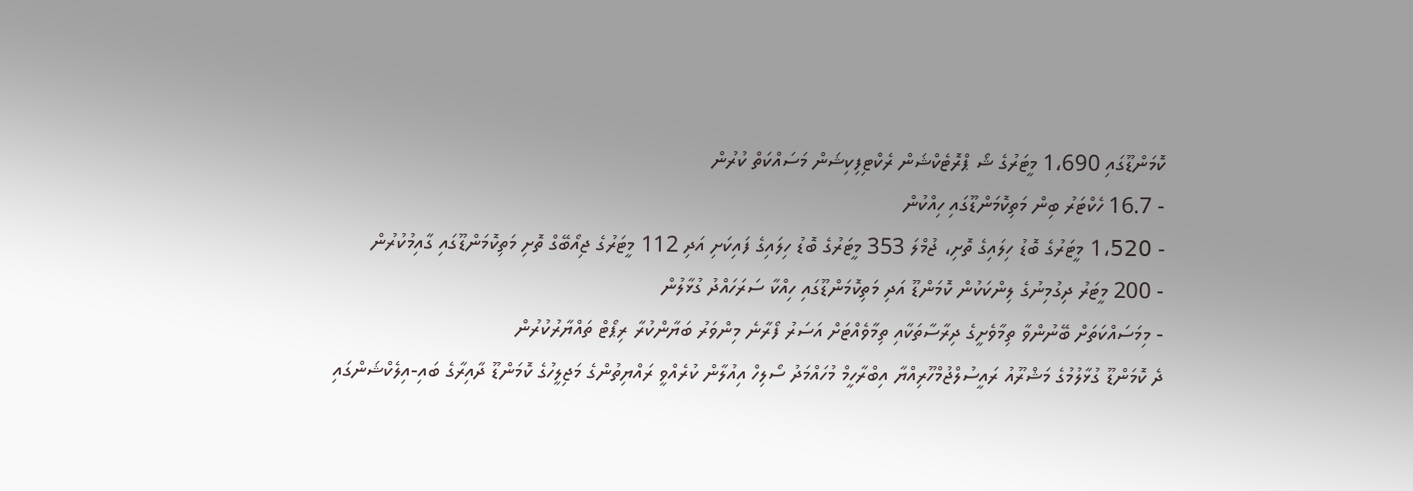ކޮމަންޑޫގައި 1،690 މީޓަރުގެ ޝޯ ޕްރޮޓެކްޝަން ރެކްޓިފިކިޝަން މަސައްކަތް ކުރުން
- 16.7 ހެކްޓަރު ބިން މަތިކޮމަންޑޫގައި ހިއްކުން
- 1،520 މީޓަރުގެ ބޮޑު ހިލައިގެ ތޮށި، ޖުމްލަ 353 މީޓަރުގެ ބޮޑު ހިލައިގެ ފައިކަށި އަދި 112 މީޓަރުގެ ޖިއޯބޭގް ތޮށި މަތިކޮމަންޑޫގައި ގާއިމުކުރުން
- 200 މީޓަރު ދިގުމިނުގެ ލިންކަކުން ކޮމަންޑޫ އަދި މަތިކޮމަންޑޫގައި ހިއްކާ ސަރަހައްދު ގުޅާލުން
- މިމަސައްކަތަށް ބޭނުންވާ ތިމާވެށީގެ ދިރާސާތަކާއި ތިމާވެއްޓަށް އަސަރު ފޯރާނެ މިންވަރު ބަޔާންކުރާ ރިޕޯޓް ތައްޔާރުކުރުން
ދެ ކޮމަންޑޫ ގުޅާލުމުގެ މަޝްރޫއު ރައީސުލްޖުމްހޫރިއްޔާ އިބްރާހީމް މުހައްމަދު ސޯލިހް އިއުލާން ކުރެއްވީ ރައްޔިތުންގެ މަޖިލީހުގެ ކޮމަންޑޫ ދާއިރާގެ ބައި-އިލެކްޝަންގައި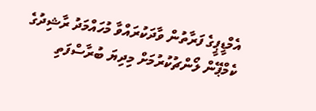އެމްޑީޕީގެ ފަރާތުން ވާދަކުރައްވާ މުހައްމަދު ރާޝިދުގެ ކެމްޕޭން ލޯންޗުކުރުމަށް މިދިޔަ ބުރާސްފަތި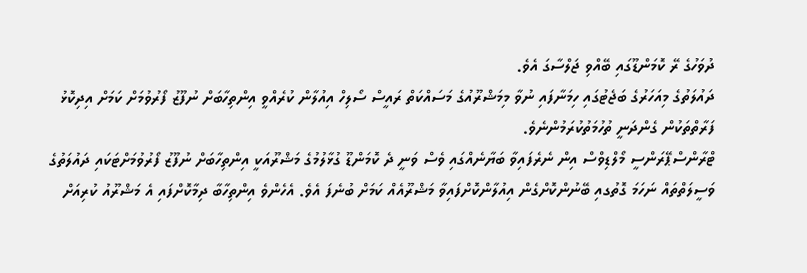ދުވަހުގެ ރޭ ކޮމަންޑޫގައި ބޭއްވި ޖަލްސާގަ އެވެ.
ދައުލަތުގެ މިއަހަރުގެ ބަޖެޓުގައި ހިމަނާފައި ނުވާ މިމަޝްރޫއުގެ މަސައްކަތް ރައީސް ސޯލިހް އިއުލާން ކުރެއްވީ އިންތިހާބަށް ނުފޫޒު ފޯރުވުމަށް ކަމަށް އިދިކޮޅު ފަރާތްތަކުން ގެންދަނީ ތުހުމަތުކުރަމުންނެވެ.
ޓްރާންސްޕޭރަންސީ މޯލްޑިވްސް އިން ނެރެފައިވާ ބަޔާނެއްގައި ވެސް ވަނީ ދެ ކޮމަންޑޫ ގުޅާލުމުގެ މަޝްރޫއަކީ އިންތިހާބަށް ނުފޫޒު ފޯރުވުމަށްޓަކައި ދައުލަތުގެ ވަސީލަތްތައް ނަހަމަ ގޮތުގއި ބޭނުންކޮށްގެން އިއުލާންކޮށްފައިވާ މަޝްރޫއެއް ކަމަށް ބުނެފަ އެވެ. އެހެންވެ އިންތިހާބާ ދިމާކޮށްފައި އެ މަޝްރޫއު ކުރިއަށް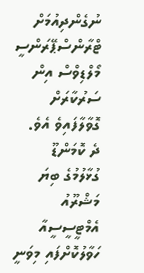ނުގެންދިއުމަށް ޓްރާންސްޕޭރަންސީ މޯލްޑިވްސް އިން ސަރުކާރަށް ގޮވާލާފައިވެ އެވެ.
ދެ ކޮމަންޑޫ ގުޅާލުމުގެ ބިޔަ މަޝްރޫއު އެމްޓީސީސީއާ ހަވާލުކޮށްފައި މިވަނީ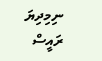ނިމިދިޔަ ރައީސް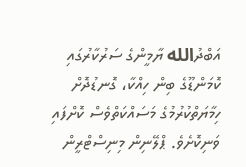އަބްދުالله ޔާމީންގެ ސަރުކާރުގައި ކޮމަންޑޫގެ ބިން ހިއްކާ، ގޮނޑުދޮށް ހިމާޔަތްކުރުމުގެ މަސައްކަތްވެސް ކޮށްފައި ވަނިކޮށެވެ. ޕްލޭނިން މިނިސްޓްރީން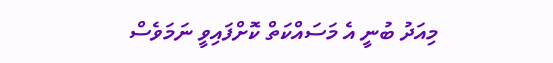މިއަދު ބުނީ އެ މަސައްކަތް ކޮށްފައިވީ ނަމަވެސް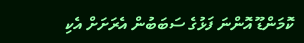ކޮމަންޑޫ އޮންނަ ފަޅުގެ ސަބަބުން އެރަށަށް އެކި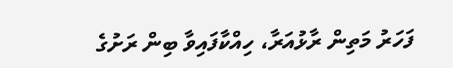ފަހަރު މަތިން ރާޅުއަރާ، ހިއްކާފައިވާ ބިން ރަށުގެ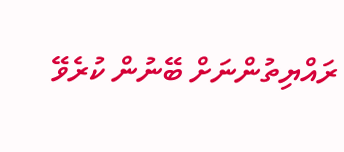ރައްޔިތުންނަށް ބޭނުން ކުރެވޭ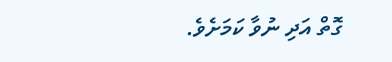ގޮތް އަދި ނުވާ ކަމަށެވެ.